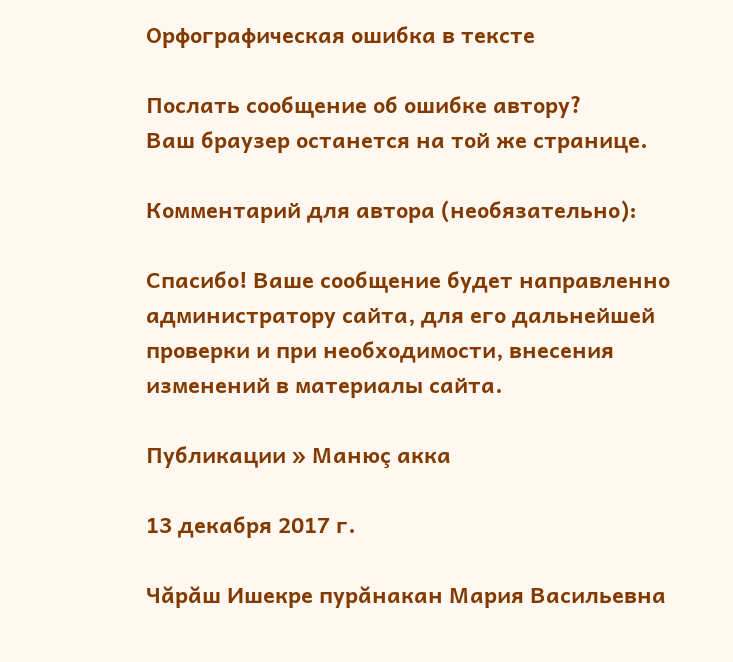Орфографическая ошибка в тексте

Послать сообщение об ошибке автору?
Ваш браузер останется на той же странице.

Комментарий для автора (необязательно):

Спасибо! Ваше сообщение будет направленно администратору сайта, для его дальнейшей проверки и при необходимости, внесения изменений в материалы сайта.

Публикации » Манюç акка

13 декабря 2017 г.

Чăрăш Ишекре пурăнакан Мария Васильевна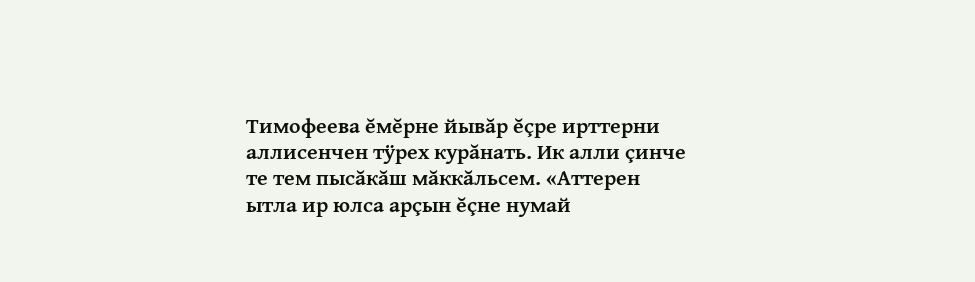Тимофеева ĕмĕрне йывăр ĕçре ирттерни аллисенчен тÿрех курăнать. Ик алли çинче те тем пысăкăш мăккăльсем. «Аттерен ытла ир юлса арçын ĕçне нумай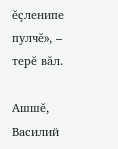ĕçленипе пулчĕ», – терĕ вăл.

Ашшĕ, Василий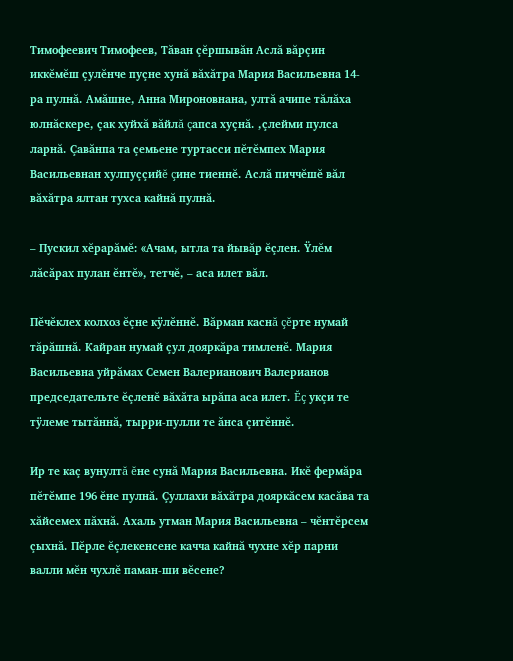Тимофеевич Тимофеев, Тăван çĕршывăн Аслă вăрçин иккĕмĕш çулĕнче пуçне хунă вăхăтра Мария Васильевна 14-ра пулнă. Амăшне, Анна Мироновнана, ултă ачипе тăлăха юлнăскере, çак хуйхă вăйлă çапса хуçнă. ,çлейми пулса ларнă. Çавăнпа та çемьене туртасси пĕтĕмпех Мария Васильевнан хулпуççийĕ çине тиеннĕ. Аслă пиччĕшĕ вăл вăхăтра ялтан тухса кайнă пулнă.

– Пускил хĕрарăмĕ: «Ачам, ытла та йывăр ĕçлен. Ÿлĕм лăсăрах пулан ĕнтĕ», тетчĕ, – аса илет вăл.

Пĕчĕклех колхоз ĕçне кÿлĕннĕ. Вăрман каснă çĕрте нумай тăрăшнă. Кайран нумай çул дояркăра тимленĕ. Мария Васильевна уйрăмах Семен Валерианович Валерианов председательте ĕçленĕ вăхăта ырăпа аса илет. Ĕç укçи те тÿлеме тытăннă, тырри-пулли те ăнса çитĕннĕ.

Ир те каç вунултă ĕне сунă Мария Васильевна. Икĕ фермăра пĕтĕмпе 196 ĕне пулнă. Çуллахи вăхăтра дояркăсем касăва та хăйсемех пăхнă. Ахаль утман Мария Васильевна – чĕнтĕрсем çыхнă. Пĕрле ĕçлекенсене качча кайнă чухне хĕр парни валли мĕн чухлĕ паман-ши вĕсене?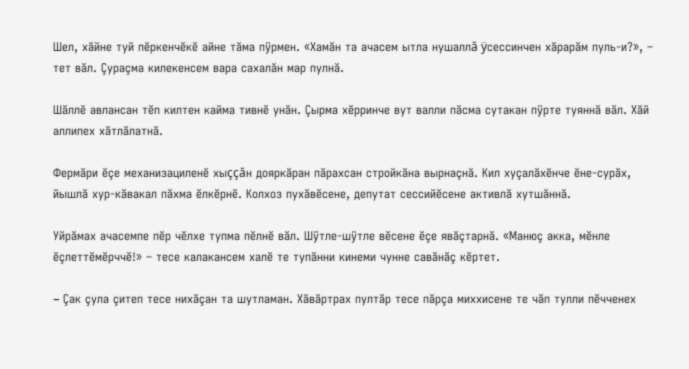Шел, хăйне туй пĕркенчĕкĕ айне тăма пÿрмен. «Хамăн та ачасем ытла нушаллă ÿсессинчен хăрарăм пуль-и?», – тет вăл. Çураçма килекенсем вара сахалăн мар пулнă.

Шăллĕ авлансан тĕп килтен кайма тивнĕ унăн. Çырма хĕрринче вут валли пăсма сутакан пÿрте туяннă вăл. Хăй аллипех хăтлăлатнă.

Фермăри ĕçе механизациленĕ хыççăн дояркăран пăрахсан стройкăна вырнаçнă. Кил хуçалăхĕнче ĕне-сурăх, йышлă хур-кăвакал пăхма ĕлкĕрнĕ. Колхоз пухăвĕсене, депутат сессийĕсене активлă хутшăннă.

Уйрăмах ачасемпе пĕр чĕлхе тупма пĕлнĕ вăл. Шÿтле-шÿтле вĕсене ĕçе явăçтарнă. «Манюç акка, мĕнле ĕçлеттĕмĕрччĕ!» – тесе калакансем халĕ те тупăнни кинеми чунне савăнăç кĕртет.

– Çак çула çитеп тесе нихăçан та шутламан. Хăвăртрах пултăр тесе пăрçа миххисене те чăп тулли пĕчченех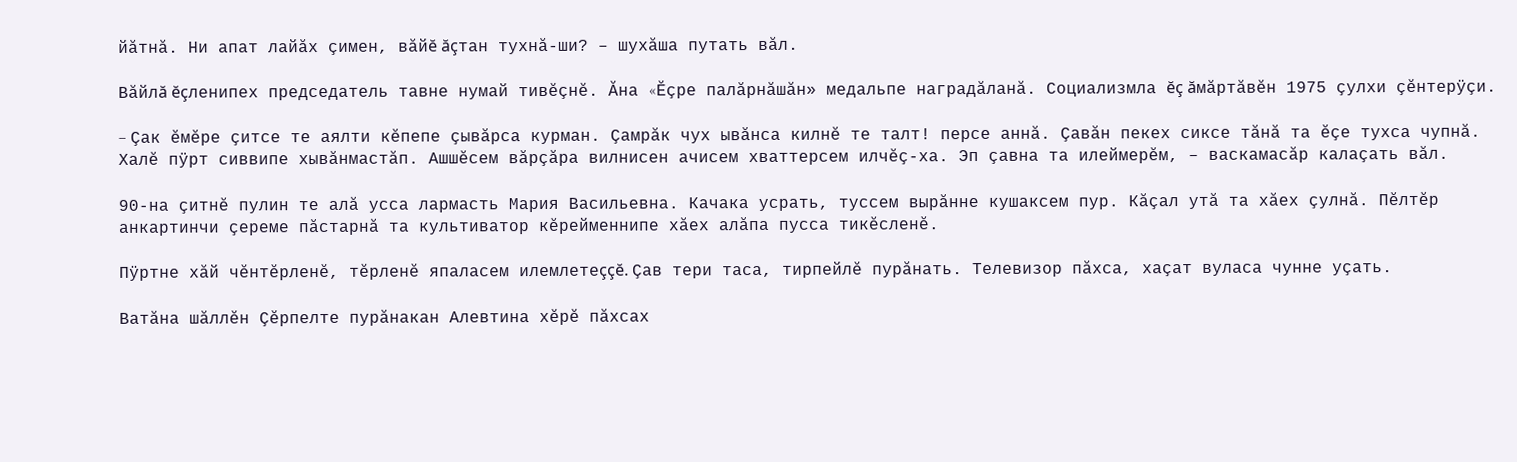йăтнă. Ни апат лайăх çимен, вăйĕ ăçтан тухнă-ши? – шухăша путать вăл.

Вăйлă ĕçленипех председатель тавне нумай тивĕçнĕ. Ăна «Ĕçре палăрнăшăн» медальпе наградăланă. Социализмла ĕç ăмăртăвĕн 1975 çулхи çĕнтерÿçи.

– Çак ĕмĕре çитсе те аялти кĕпепе çывăрса курман. Çамрăк чух ывăнса килнĕ те талт! персе аннă. Çавăн пекех сиксе тăнă та ĕçе тухса чупнă. Халĕ пÿрт сиввипе хывăнмастăп. Ашшĕсем вăрçăра вилнисен ачисем хваттерсем илчĕç-ха. Эп çавна та илеймерĕм, – васкамасăр калаçать вăл.

90-на çитнĕ пулин те алă усса лармасть Мария Васильевна. Качака усрать, туссем вырăнне кушаксем пур. Кăçал утă та хăех çулнă. Пĕлтĕр анкартинчи çереме пăстарнă та культиватор кĕрейменнипе хăех алăпа пусса тикĕсленĕ.

Пÿртне хăй чĕнтĕрленĕ, тĕрленĕ япаласем илемлетеççĕ. Çав тери таса, тирпейлĕ пурăнать. Телевизор пăхса, хаçат вуласа чунне уçать.

Ватăна шăллĕн Çĕрпелте пурăнакан Алевтина хĕрĕ пăхсах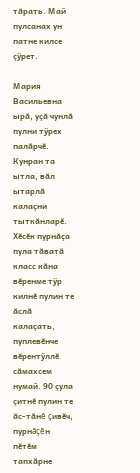тăрать. Май пулсанах ун патне килсе çÿрет.

Мария Васильевна ырă, уçă чунлă пулни тÿрех палăрчĕ. Кунран та ытла, вăл ытарлă калаçни тыткăнларĕ. Хĕсĕк пурнăçа пула тăватă класс кăна вĕренме тÿр килнĕ пулин те ăслă калаçать, пуплевĕнче вĕрентÿллĕ сăмахсем нумай. 90 çула çитнĕ пулин те ăс-тăнĕ çивĕч, пурнăçĕн пĕтĕм тапхăрне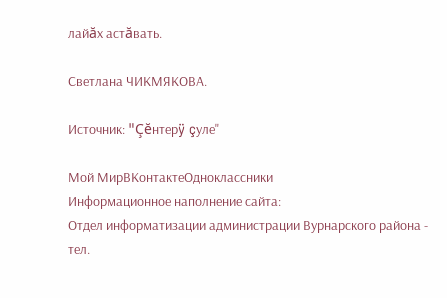лайăх астăвать.

Светлана ЧИКМЯКОВА.

Источник: "Çĕнтерÿ çуле"

Мой МирВКонтактеОдноклассники
Информационное наполнение сайта:
Отдел информатизации администрации Вурнарского района - тел.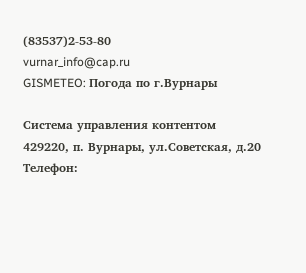(83537)2-53-80
vurnar_info@cap.ru
GISMETEO: Погода по г.Вурнары

Система управления контентом
429220, п. Вурнары, ул.Советская, д.20
Телефон: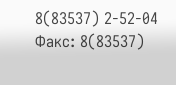8(83537) 2-52-04
Факс: 8(83537)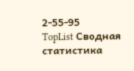2-55-95
TopList Сводная статистика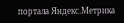портала Яндекс.Метрика